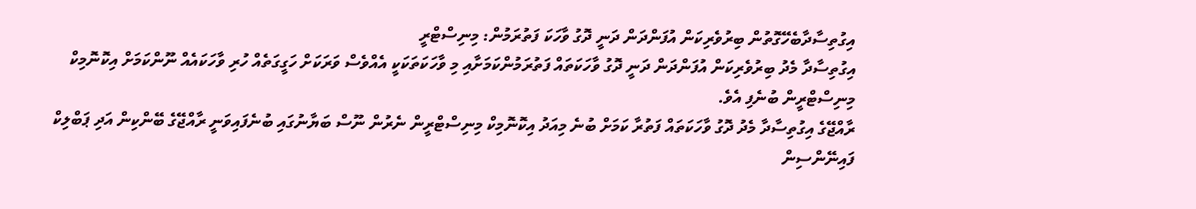އިގުތިސާދާބެހޭގޮތުން ބިރުވެރިކަން އުފަންދަން ދަނީ ދޮގު ވާހަކަ ފަތުރަމުން: މިނިސްޓްރީ
އިގުތިސާދާ މެދު ބިރުވެރިކަން އުފަންދަން ދަނީ ދޮގު ވާހަކަތައް ފަތުރަމުންކަމަށާއި މި ވާހަކަތަކަކީ އެއްވެސް ވަރަކަށް ހަގީގަތެއް ހުރި ވާހަކައެއް ނޫންކަމަށް އިކޮނޮމިކް މިނިސްޓްރީން ބުނެފި އެވެ.
ރާއްޖޭގެ އިގުތިސާދާ މެދު ދޮގު ވާހަކަތައް ފަތުރާ ކަމަށް ބުނެ މިއަދު އިކޮނޮމިކް މިނިސްޓްރީން ނެރުން ނޫސް ބަޔާނުގައި ބުނެފައިވަނީ ރާއްޖޭގެ ބޭންކިން އަދި ޕަބްލިކް ފައިނޭންސިން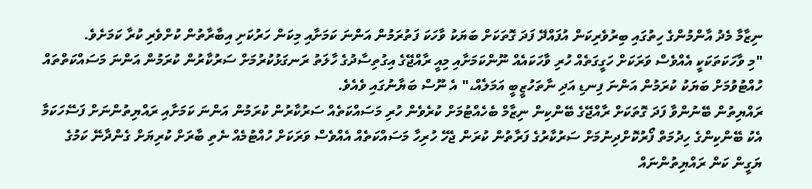ނިޒާމާ މެދު އާންމުންގެ ހިތުގައި ބިރުވެރިކަން އުފައްދޭ ފަދަ ގޮތަކަށް ބަޔަކު ވާހަކަ ފަތުރަމުން އަންނަ ކަމަށާއި މިކަން ހަރުކަށި އިބާރާތުން ކުށްވެރި ކުރާ ކަމަށެވެ.
"މި ވާހަކަތަކަކީ އެއްވެސް ވަރަކަށް ހަގީގަތެއް ހުރި ވާހަކައެއް ނޫންކަމަށާއި މިއީ ރާއްޖޭގެ އިގުތިސާދުގެ ހާލަތު ރަނގަޅުކުރުމަށް ސަރުކާރުން ކުރަމުން އަންނަ މަސައްކަތްތައް ހުއްޓުވުމަށް ބަޔަކު ކުރަމުން އަންނަ ފިނޑި އަދި ނާތަހުޒީބީ އަމަލެއް،" އެ ނޫސް ބަޔާނުގައި ވެއެވެ.
ރައްޔިތުން ބޭނުންވާ ފަދަ ގޮތަކަށް ރާއްޖޭގެ ބޭންކިން ނިޒާމް ބެހެއްޓުމަށް ކުރެވެން ހުރި މަސައްކަތެއް ސަރުކާރުން ކުރަމުން އަންނަ ކަމަށާއި ރައްޔިތުންނަށް ފަސޭހަކަމާ އެކު ބޭންކިންގެ ހިދުމަތް ފޯރުކޮށްދިނުމަށް ސަރުކާރުގެ ފަރާތުން ކުރަން ޖެހޭ ހުރިހާ މަސައްކަތެއް އެއްވެސް ވަރަކަށް ހުއްޓުމެއް ނެތި ބާރަށް ކުރިޔަށް ގެންދާނޭ ކަމުގެ ޔަގީން ކަން ރައްޔިތުންނައް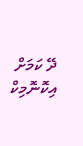ދޭ ކަމަށް އިކޮނޮމިކް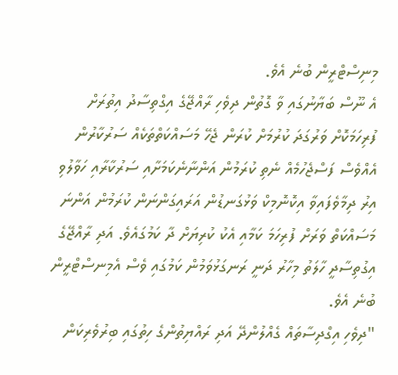މިނިސްޓްރީން ބުނެ އެވެ.
އެ ނޫސް ބަޔާނުގައި ވާ ގޮތުން ދިވެހި ރާއްޖޭގެ އިގްތިސާދު އިތުރަށް ފުރިހަމަކޮށް ވަރުގަދަ ކުރުމަށް ކުރަން ޖެހޭ މަސައްކަތްތަކެއް ސަރުކާރުން އެއްވެސް ފަސްޖެހުމެއް ނެތި ކުރަމުން އަންނާނެކަމަށާއި ސަރުކާރާއި ހަވާލުވި އިރު ދިމާވެފައިވާ އިކޮނޮމިކް ވަޅުގަނޑުން އަރައިގަންނަން ކުރަމުން އަންނަ މަސައްކަތް ވަރަށް ފުރިހަމަ ކަމާއި އެކު ކުރިޔަށް ދާ ކަމުގައެވެ. އަދި ރާއްޖޭގެ އިގުތިސާދީ ހާލަތު މިހާރު ދަނީ ރަނގަޅުވަމުން ކަމުގައި ވެސް އެމިނސްޓްރީން ބުނެ އެވެ.
"ދިވެހި އިގްދިސާތައް ގެއްލުންދޭ އަދި ރައްޔިތުންގެ ހިތުގައި ބިރުވެރިކަން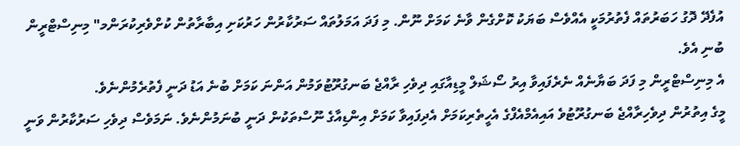އުފެދޭ ދޮގު ހަބަރުތައް ފެތުރުމަކީ އެއްވެސް ބަޔަކު ކޮށްގެން ވާނެ ކަމަށް ނޫން. މި ފަދަ އަމަލުތައް ސަރުކާރުން ހަރުކަށި އިބާރާތުން ކުށްވެރިކުރަންމ" މިނިސްޓްރީން ބުނި އެވެ.
އެ މިނިސްޓްރީން މި ފަދަ ބަޔާނެއް ނެރެފައިވާ އިރު ސޯޝަލް މީޑިއާގައި ދިވެހި ރާއްޖެ ބަނގުރޫޓުވަމުން އަންނަ ކަމަށް ބުނެ އަޑު ދަނީ ފެތުރެމުންނެވެ.
މީގެ އިތުރުން ދިވެހިރާއްޖެ ބަނގުރޫޓުވެ އައިއެމްއެފްގެ އެހީތެރިކަމަށް އެދިފައިވާ ކަމަށް އިންޑިއާގެ ނޫސްތަކުން ދަނީ ބުނަމުންނެވެ. ނަމަވެސް ދިވެހި ސަރުކާރުން ވަނީ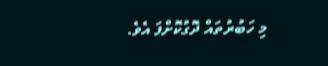މި ހަބުރުތައް ދޮގުކޮށްފަ އެވެ.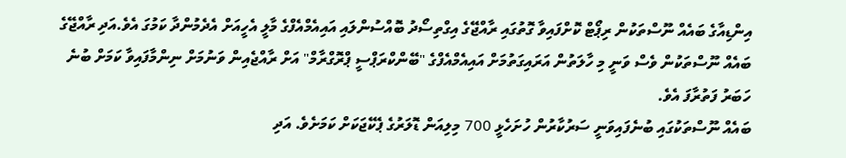އިންޑިއާގެ ބައެއް ނޫސްތަކުން ރިޕޯޓް ކޮށްފައިވާ ގޮތުގައި ރާއްޖޭގެ އިގްތިސޯދު ބޮއްސުންލައި އައިއެމްއެފްގެ މާލީ އެހީއަށް އެދެމުންދާ ކަމުގަ އެވެ.އަދި ރާއްޖޭގެ ބައެއް ނޫސްތަކުން ވެސް ވަނީ މި ހާލަތުން އަރައިގަތުމަށް އައިއެމްއެފްގެ "ބޭންކްރަޕްސީ ޕްރޮގްރާމް" އަށް ރާއްޖެއިން ވަނުމަށް ނިންމާފައިވާ ކަމަށް ބުނެ ހަބަރު ފަތުރާފަ އެވެ.
ބައެއް ނޫސްތަކުގައި ބުނެފައިވަނީ ސަރުކާރުން ހުށަހެޅީ 700 މިލިއަން ޑޮލަރުގެ ޕެކޭޖަކަށް ކަމަށެވެ. އަދި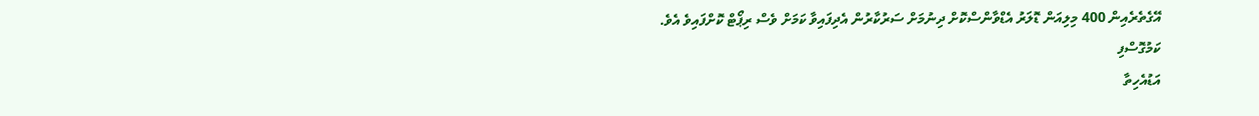އޭގެތެރެއިން 400 މިލިއަން ޑޮލަރު އެޑްވާންސްކޮށް ދިނުމަށް ސަރުކާރުން އެދިފައިވާ ކަމަށް ވެސް ރިޕޯޓް ކޮށްފައިވެ އެވެ.
ކަމުގޮސްފި
އަޑުއެހިތާ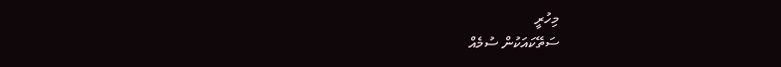މިހުރީ
ސަތޭކައަކުން ސުމެއް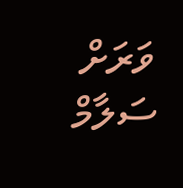ވަރަށް ސަލާމް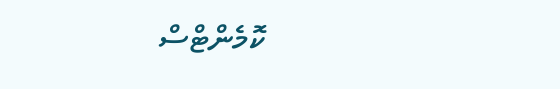ކޮމެންޓްސް